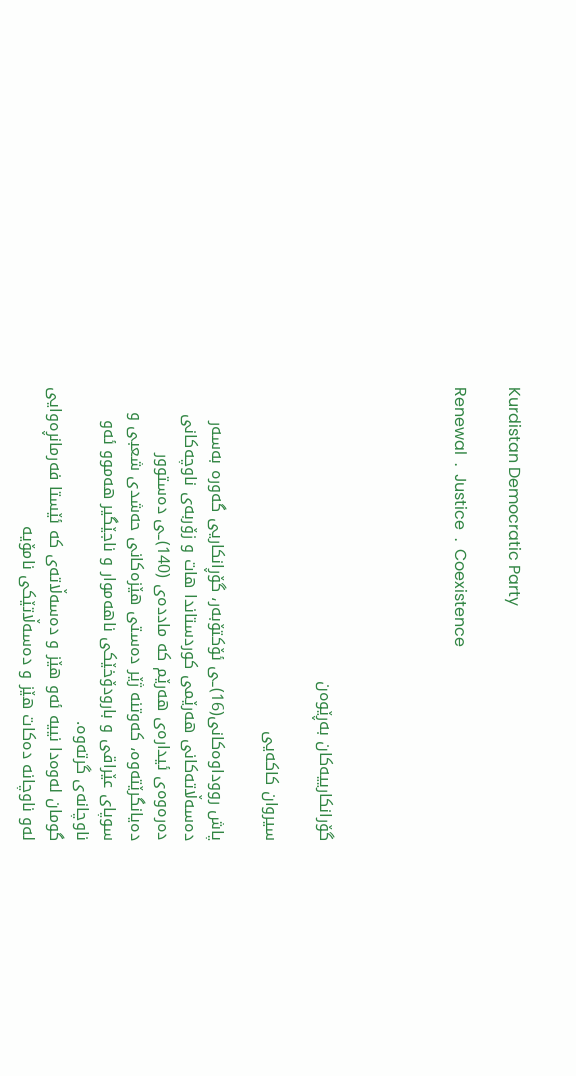Kurdistan Democratic Party

Renewal  .  Justice  .  Coexistence




گۆرانكارییه‌كان به‌ڕێوه‌ن

سیروان كاكه‌یی

پاش رووداوه‌كانی(16)ـی ئۆكتۆبه‌ر، گۆڕانكاریی گه‌وره‌ به‌سه‌ر ده‌سه‌ڵاته‌كانی هه‌رێمی كوردستاندا هات و زۆربه‌ی ناوچه‌كانی ده‌ره‌وه‌ی ئیداره‌ی هه‌رێم كه‌ مادده‌ی (140)ـی ده‌ستوور ده‌یانگرێته‌وه‌، كه‌وتنه‌ ژێر ده‌ستی هێزه‌كانی حه‌شدی شعبی و سوپای عێراقی و بارودۆخێكی ناهه‌موار و ناجێگیر هه‌موو ئه‌و ناوچانه‌ی گرته‌وه‌.
گومان له‌وه‌دا نییه‌ ئه‌و هێز و ده‌سه‌ڵاته‌ی كه‌ ئێستا فه‌رمانڕه‌وایی له‌و ناوچانه‌ ده‌كات هێز و ده‌سه‌ڵاتێكی نامۆیه‌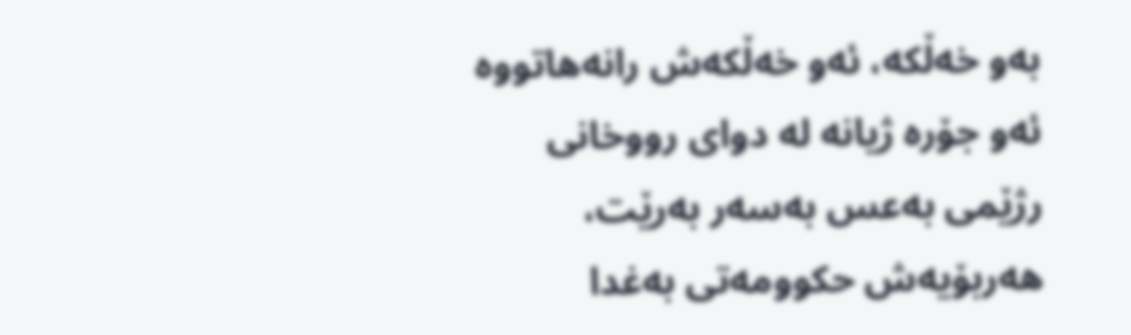به‌و خه‌ڵكه‌، ئه‌و خه‌ڵكه‌ش رانه‌هاتووه‌ ئه‌و جۆره‌ ژیانه‌ له‌ دوای رووخانی رژێمی به‌عس به‌سه‌ر به‌رێت، هه‌ربۆیه‌ش حكوومه‌تی به‌غدا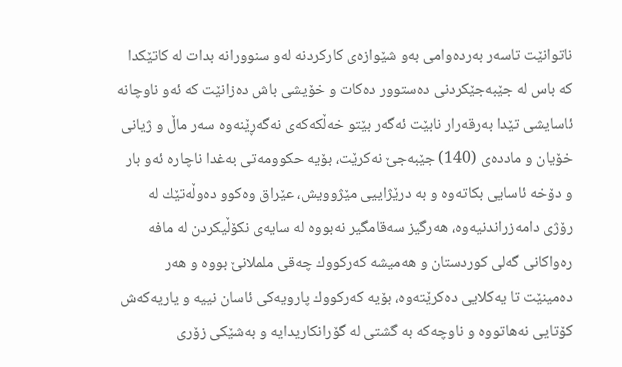ناتوانێت تاسه‌ر به‌رده‌وامی به‌و شێوازه‌ی كاركردنه‌ له‌و سنوورانه‌ بدات له‌ كاتێكدا كه‌ باس له‌ جێبه‌جێكردنی ده‌ستوور ده‌كات و خۆیشی باش ده‌زانێت كه‌ ئه‌و ناوچانه‌ ئاسایشی تێدا به‌رقه‌رار نابێت ئه‌گه‌ر بێتو خه‌ڵكه‌كه‌ی نه‌گه‌ڕێنه‌وه سه‌ر ماڵ و ژیانی خۆیان و مادده‌ی (140) جێبه‌جێ نه‌كرێت، بۆیه‌ حكوومه‌تی به‌غدا ناچاره‌ ئه‌و بار و دۆخه‌ ئاسایی بكاته‌وه‌ و به‌ درێژاییی مێژوویش، عێراق وه‌كوو ده‌وڵه‌تێك له‌ رۆژی دامه‌زراندنیه‌وه‌، هه‌رگیز سه‌قامگیر نه‌بووه‌ له‌ سایه‌ی نكۆڵیكردن له‌ مافه‌ ره‌واكانی گه‌لی كوردستان و هه‌میشه‌ كه‌ركووك چه‌قی ململانێ بووه‌ و هه‌ر ده‌مینێت تا یه‌كلایی ده‌كرێته‌وه‌، بۆیه‌ كه‌ركووك پارویه‌كی ئاسان نییه‌ و یاریه‌كه‌ش كۆتایی نه‌هاتووه‌ و ناوچه‌كه‌ به‌ گشتی له‌ گۆرانكاریدایه‌ و به‌شێكی زۆری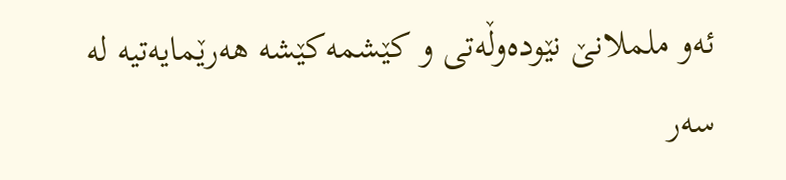ئه‌و ململانێ نێوده‌وڵه‌تی و كێشمه‌كێشه‌ هه‌رێمایه‌تیه‌ له‌ سه‌ر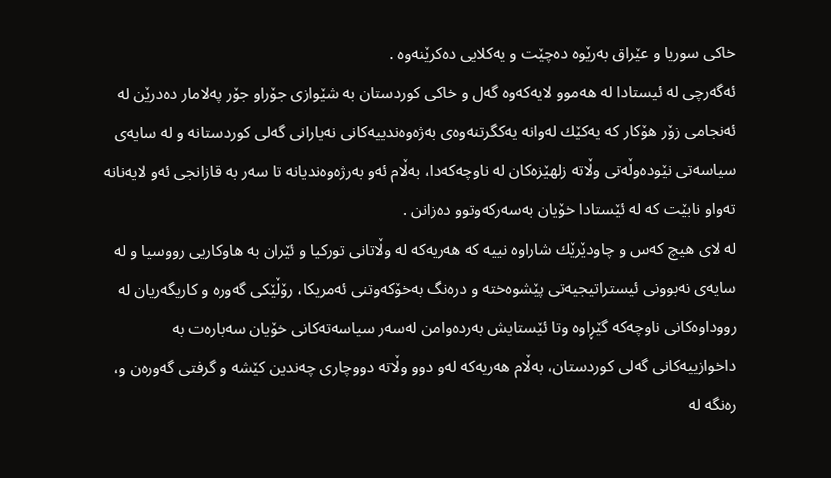خاكی سوریا و عێراق به‌رێوه‌ ده‌چێت و یه‌كلایی ده‌كرێنه‌وه‌ .
ئه‌گه‌رچی له‌ ئیستادا له‌ هه‌موو لایه‌كه‌وه‌ گه‌ل و خاكی كوردستان به‌ شێوازی جۆراو جۆر په‌لامار ده‌درێن له‌ ئه‌نجامی زۆر هۆكار كه‌ یه‌كێك له‌وانه‌ یه‌كگرتنه‌وه‌ی به‌ژه‌وه‌ندییه‌كانی نه‌یارانی گه‌لی كوردستانه‌ و له‌ سایه‌ی سیاسه‌تی نێوده‌وڵه‌تی وڵاته‌ زلهێزه‌كان له‌ ناوچه‌كه‌دا، به‌ڵام ئه‌و به‌رژه‌وه‌ندیانه‌ تا سه‌ر به‌ قازانجی ئه‌و لایه‌نانه‌ ته‌واو نابێت كه‌ له‌ ئێستادا خۆیان به‌سه‌ركه‌وتوو ده‌زانن .
له لای هیچ كه‌س و چاودێرێك شاراوه‌ نییه‌ كه‌ هه‌ریه‌كه‌ له‌ وڵاتانی توركیا و ئێران به‌ هاوكاریی رووسیا و له‌ سایه‌ی نه‌بوونی ئیستراتیجیه‌تی پێشوه‌خته‌ و دره‌نگ به‌خۆكه‌وتنی ئه‌مریكا، رۆڵێكی گه‌وره‌ و كاریگه‌ریان له‌ رووداوه‌كانی ناوچه‌كه‌ گێڕاوه‌ وتا ئێستایش به‌رده‌وامن له‌سه‌ر سیاسه‌ته‌كانی خۆیان سه‌باره‌ت به‌ داخوازییه‌كانی گه‌لی كوردستان، به‌ڵام هه‌ریه‌كه‌ له‌و دوو وڵاته‌ دووچاری چه‌ندین كێشه‌ و گرفتی گه‌وره‌ن و، ره‌نگه‌ له‌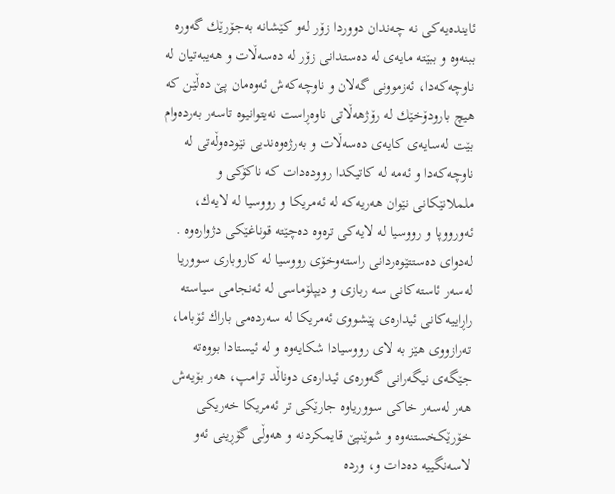ئاینده‌یه‌كی نه‌ چه‌ندان دووردا زۆر له‌و كێشانه‌ به‌جۆرێك گه‌وره‌ ببنه‌وه‌ و ببێته‌ مایه‌ی له‌ ده‌ستدانی زۆر له‌ ده‌سه‌ڵات و هه‌یبه‌تیان له‌ ناوچه‌كه‌دا، ئه‌زموونی گه‌لان و ناوچه‌كه‌ش ئه‌وه‌مان پێ ده‌ڵێن كه‌ هیچ بارودۆخێك له‌ رۆژهه‌ڵاتی ناوه‌ڕاست نه‌یتوانیوه‌ تاسه‌ر به‌رده‌وام بێت له‌سایه‌ی كایه‌ی ده‌سه‌ڵات و به‌رژه‌وه‌ندیی نێوده‌وڵه‌تی له‌ ناوچه‌كه‌دا و ئه‌مه‌ له‌ كاتیكدا رووده‌دات كه‌ ناكۆكی و ململانێکانی نێوان هه‌ریه‌كه‌ له‌ ئه‌مریكا و رووسیا له‌ لایه‌ك، ئه‌ورووپا و رووسیا له‌ لایه‌كی تره‌وه‌ ده‌چێته‌ قوناغێكی دژواره‌وه‌ .
له‌دوای ده‌ستتێوه‌ردانی راسته‌وخۆی رووسیا له‌ كاروباری سووریا له‌سه‌ر ئاسته‌كانی سه‌ ربازی و دیپلۆماسی له‌ ئه‌نجامی سیاسته‌ راڕاییه‌كانی ئیداره‌ی پێشووی ئه‌مریكا له ‌سه‌رده‌می باراك ئۆباما، تەرازووی هێز به ‌لای رووسیادا شكایه‌وه‌ و له‌ ئیستادا بووه‌ته‌ جێگه‌ی نیگه‌رانی گه‌وره‌ی ئیداره‌ی دوناڵد ترامپ، هه‌ر‌ بۆیه‌ش هه‌ر له‌سه‌ر خاكی سووریاوه‌ جارێكی تر ئه‌مریكا خه‌ریكی خۆرێكخستنه‌وه‌‌ و شوێنپێ قایمكردنه‌ و هه‌وڵی گۆڕینی ئه‌و لاسه‌نگییه‌ ده‌دات و، ورده‌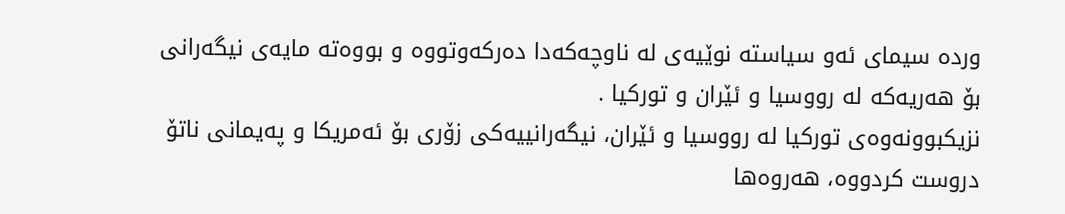ورده‌ سیمای ئه‌و سیاسته‌ نوێیه‌ی له‌ ناوچه‌كه‌دا ده‌ركه‌وتووه‌ و بووه‌ته‌ مایه‌ی نیگه‌رانی بۆ هه‌ریه‌كه‌ له‌ رووسیا و ئێران و توركیا .
نزیكبوونه‌وه‌ی توركیا له‌ رووسیا و ئێران، نیگه‌رانییه‌كی زۆری بۆ ئه‌مریكا و په‌یمانی ناتۆ دروست كردووه‌، هه‌روه‌ها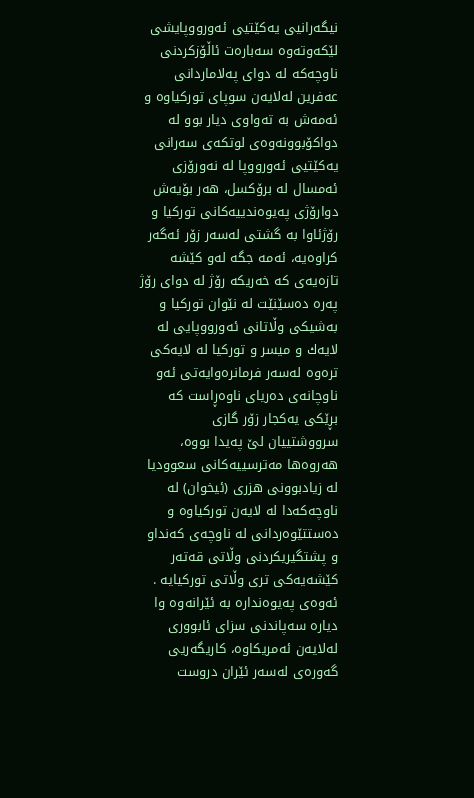نیگه‌رانیی یه‌كێتیی ئه‌ورووپایشی لێكه‌وته‌وه‌ سه‌باره‌ت ئاڵۆزكردنی ناوچه‌كه‌ له‌ دوای په‌لاماردانی عه‌فرین له‌لایه‌ن سوپای توركیاوه‌ و ئه‌مه‌ش به‌ ته‌واوی دیار بوو له‌ دواكۆبوونه‌وه‌ی لوتكه‌ی سه‌رانی یه‌كێتیی ئه‌ورووپا له‌ نه‌ورۆزی ئه‌مسال له‌ برۆكسل، هه‌ر بۆیه‌ش دوارۆژی په‌یوه‌ندییه‌كانی توركیا و رۆژئاوا به‌ گشتی له‌سه‌ر زۆر ئه‌گه‌ر كراوه‌یه‌، ئه‌مه جگه‌ له‌و كێشه‌ تازه‌یه‌ی كه‌ خه‌ریكه‌ رۆژ له‌ دوای رۆژ په‌ره‌ ده‌سێنێت له‌ نێوان توركیا و به‌شیكی وڵاتانی ئه‌ورووپایی له‌ لایه‌ك و میسر و توركیا له‌ لایه‌كی تره‌وه‌ له‌سه‌ر فرمانره‌وایه‌تی ئه‌و ناوچانه‌ی ده‌ریای ناوه‌ڕاست كه‌ بڕێكی یه‌كجار زۆر گازی سرووشتییان لێ په‌یدا بووه، هه‌روه‌ها مه‌ترسییه‌كانی سعوودیا له‌ زیادبوونی هزری (ئیخوان) له‌ ناوچه‌كه‌دا له‌ لایه‌ن توركیاوه‌ و ده‌ستتێوه‌ردانی له‌ ناوچه‌ی كه‌نداو و پشتگیریكردنی وڵاتی قه‌ته‌ر كێشه‌یه‌كی تری وڵاتی توركیایه‌ .
ئه‌وه‌ی په‌یوه‌نداره‌ به‌ ئێرانه‌وه‌ وا دیاره‌ سه‌پاندنی سزای ئابووری له‌لایه‌ن ئه‌مریكاوه،‌ كاریگه‌ریی گه‌وره‌ی له‌سه‌ر ئێران دروست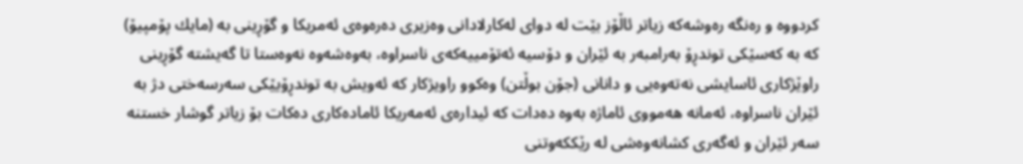كردووه‌ و ره‌نگه‌ ره‌وشه‌كه‌ زیاتر ئاڵۆز بێت له ‌دوای له‌كارلادانی وه‌زیری ده‌ره‌وه‌ی ئه‌مریكا و گۆڕینی به‌ (مایك پۆمپیۆ) كه‌ به‌ كه‌سێكی توندڕۆ به‌رامبه‌ر به‌ ئێران و دۆسیه‌ ئه‌تۆمییه‌كه‌ی ناسراوه‌، به‌وه‌شه‌وه‌ نه‌وه‌ستا تا گه‌یشته‌ گۆڕینی راوێژكاری ئاسایشی نه‌ته‌وه‌یی و دانانی (جۆن بوڵتن) وه‌كوو راویژكار كه‌ ئه‌ویش به ‌توندڕۆیێكی سه‌رسه‌ختی دژ به‌ ئێران ناسراوه‌، ئه‌مانه‌ هه‌مووی ئاماژه‌ به‌وه‌ ده‌دات كه‌ ئیداره‌ی ئه‌مه‌ریكا ئاماده‌كاری ده‌كات بۆ زیاتر گوشار خستنه‌ سه‌ر ئێران و ئه‌گه‌ری كشانه‌وه‌شی له‌ رێكکه‌وتنی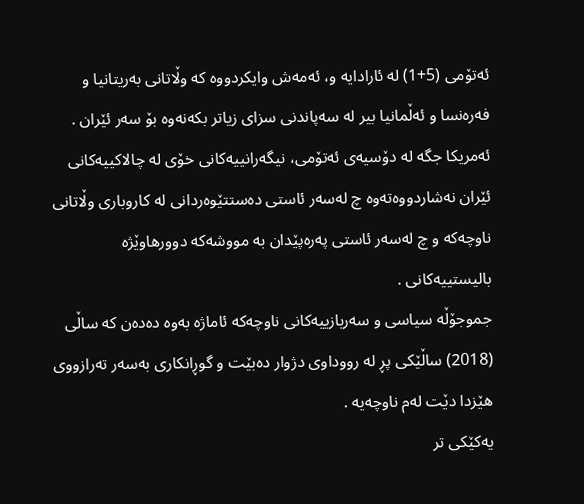ئه‌تۆمی (5+1) له‌ ئارادایه‌ و، ئه‌مه‌ش وایكردووه‌ كه‌ وڵاتانی به‌ریتانیا و فه‌ره‌نسا و ئه‌ڵمانیا بیر له‌ سه‌پاندنی سزای زیاتر بكه‌نه‌وه‌ بۆ سه‌ر ئێران .
ئه‌مریكا جگه‌ له‌ دۆسیه‌ی ئه‌تۆمی، نیگه‌رانییه‌كانی خۆی له‌ چالاكییه‌كانی ئێران نه‌شاردووه‌ته‌وه‌ چ له‌سه‌ر ئاستی ده‌ستتێوه‌ردانی له‌ كاروباری وڵاتانی ناوچه‌كه‌ و چ له‌سه‌ر ئاستی په‌ره‌پێدان به‌ مووشه‌كه‌ دوورهاوێژه‌ بالیستییه‌كانی .
جموجۆڵه‌ سیاسی و سه‌ربازییه‌كانی ناوچه‌كه‌ ئاماژه‌ به‌وه‌ ده‌ده‌ن كه‌ ساڵی (2018) ساڵێكی پڕ له‌ رووداوی دژوار ده‌بێت و گوڕانكاری به‌سه‌ر تەرازووی هێزدا دێت له‌م ناوچه‌یه‌ .
یه‌كێكی تر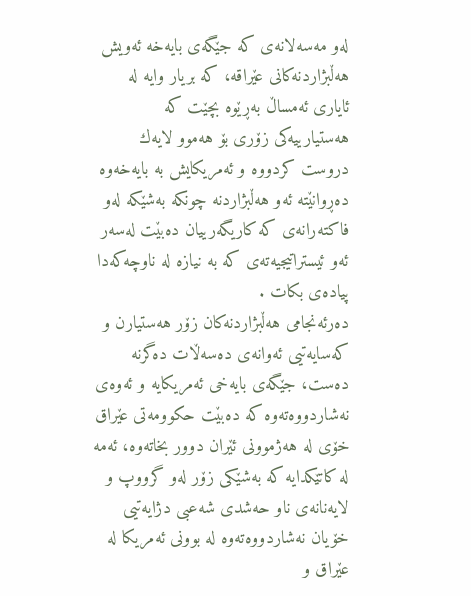له‌و مه‌سه‌لانه‌ی كه‌ جێگه‌ی بایه‌خه‌ ئه‌ویش هه‌ڵبژاردنه‌كانی عێراقه،‌ كه‌ بریار وایه‌ له ئایاری‌ ئه‌مساڵ به‌ڕێوه‌ بچێت كه‌ هه‌ستیارییه‌كی زۆری بۆ هه‌موو لایه‌ك دروست كردووه‌ و ئه‌مریكایش به‌ بایه‌خه‌وه‌ ده‌ڕوانێته‌ ئه‌و هه‌ڵبژاردنه‌ چونكه‌ به‌شێكه‌ له‌و فاكته‌رانه‌ی كه‌ كاریگه‌رییان ده‌بێت له‌سه‌ر ئه‌و ئیستراتیجیه‌ته‌ی كه‌ به‌ نیازه‌ له‌ ناوچه‌كه‌دا پیاده‌ی بكات .
ده‌رئه‌نجامی هه‌ڵبژاردنه‌كان زۆر هه‌ستیارن و كه‌سایه‌تیی ئه‌وانه‌ی ده‌سه‌ڵات ده‌گرنه‌ ده‌ست، جێگه‌ی بایه‌خی ئه‌مریكایه‌ و ئه‌وه‌ی نه‌شاردووه‌ته‌وه‌ كه‌ ده‌بێت حكوومه‌تی عێراق خۆی له‌ هه‌ژموونی ئێران دوور بخاته‌وه‌، ئه‌مه‌ له‌ كاتێكدایه‌ كه‌ به‌شێكی زۆر له‌و گرووپ و لایه‌نانه‌ی ناو حه‌شدی شه‌عبی دژایه‌تیی خۆیان نه‌شاردووه‌ته‌وه‌ له‌ بوونی ئه‌مریكا له‌ عێراق و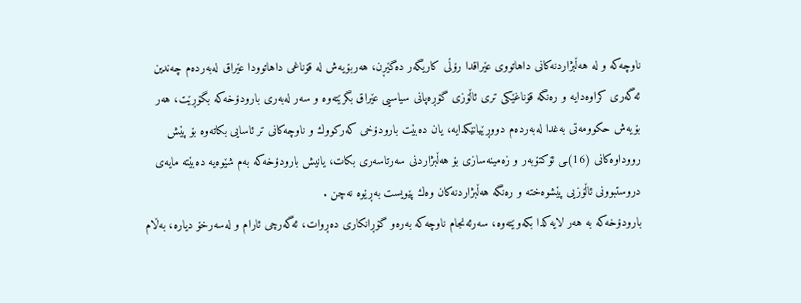ناوچه‌كه‌ و له‌ هه‌ڵبژاردنه‌كانی داهاتووی عێراقدا رۆڵی كاریگه‌ر ده‌گێڕن، هه‌ربۆیه‌ش له‌ قۆناغی داهاتوودا عێراق له‌به‌رده‌م چه‌ندین ئه‌گه‌ری كراوه‌دایه‌ و ره‌نگه‌ قۆناغێكی تری ئاڵۆزی گۆڕه‌پانی سیاسیی عێراق بگرێته‌وه‌ و سه‌ر له‌به‌ری بارودۆخه‌كه‌ بگۆڕێت، هه‌ر بۆیه‌ش حكوومه‌تی به‌غدا له‌به‌رده‌م دووڕێیانێكدایه‌، یان ده‌بێت بارودۆخی كه‌ركووك و ناوچه‌كانی تر ئاسایی بكاته‌وه‌ بۆ پێش رووداوه‌كانی (16)ـی ئۆكتۆبه‌ر و زه‌مینه‌سازی بۆ هه‌ڵبژاردنی سه‌رتاسه‌ری بكات، یانیش بارودۆخه‌كه‌ به‌م شێوه‌یه‌ ده‌بێته‌ مایه‌ی دروستبوونی ئاڵۆزیی پێشوه‌خته‌ و ره‌نگه‌ هه‌ڵبژاردنه‌كان وه‌ك پێویست به‌ڕێوه‌ نه‌چن .
بارودۆخه‌كه‌ به‌ هه‌ر لایه‌كدا بكه‌وێته‌وه‌، سه‌رئه‌نجام ناوچه‌كه‌ به‌ره‌و گۆڕانكاری ده‌ڕوات، ئه‌گه‌رچی ئارام و له‌سه‌رخۆ دیاره،‌ به‌ڵام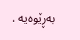به‌ڕێوه‌یه‌ .